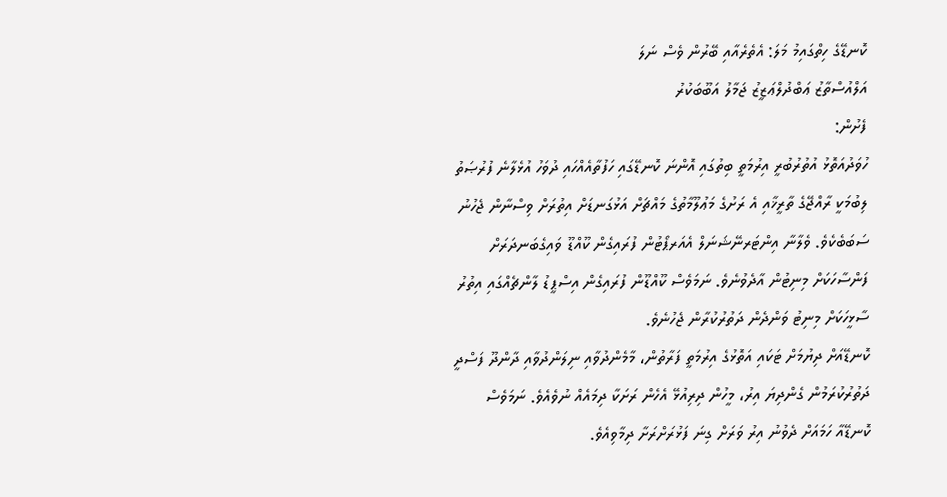ކޮނޑޭގެ ހިތްގައިމު މަލަ: އެތެރެއާއި ބޭރުން ވެސް ނަލަ
އަލްއުސްތާޒު ޢަބްދުލްޢަޒީޒު ޖަމާލު އަބޫބަކުރު
ފެށުން:
ހުވަދުއަތޮޅު އުތުރުބުރީ އިރުމަތީ ބިތުގައި އޮންނަ ކޮނޑޭގައި ހަފުތާއެއްހައި ދުވަހު އުޅެލާނެ ފުރުޞަތު ލިބުމަކީ ރާއްޖޭގެ ތާރީޚާއި އެ ރަށުގެ މަޢުލޫމާތުގެ މައްޗަށް އަޅުގަނޑަށް އިތުރަށް ވިސްނާން ޖެހުނު ސަބަބެކެވެ. ވެލާނާ އިންޓަރނޭޝަނަލް އެއަރޕޯޓުން ފުރައިގެން ކޫއްޑޫ ވައިގެބަނދަރަށް ފަންސާހަކަށް މިނިޓުން އާދެވުނެވެ. ނަމަވެސް ކޫއްޑޫން ފުރައިގެން އިސްޕީޑު ލާންޗެއްގައި އިތުރު ސާޅީހަކަށް މިނިޓު ވަންދެން ދަތުރުކުރާން ޖެހުނެވެ.
ކޮނޑޭއަށް ދިޔުމަށް ޓަކައި އަތޮޅުގެ އިރުމަތީ ފަރާތުން، މާމެންދުވާއި ނިލަންދުވާއި ދާންދޫ ފަސްދީ ދަތުރުކުރަމުން ގެންދިޔަ އިރު، މީހުން ދިރިއުޅޭ އެހެން ރަށަކާ ދިމައެއް ނުވެއެވެ. ނަމަވެސް ކޮނޑޭއާ ހަމައަށް ދެވުނު އިރު ވަރަށް ގިނަ ފަޅުރަށްރަށާ ދިމާވިއެވެ.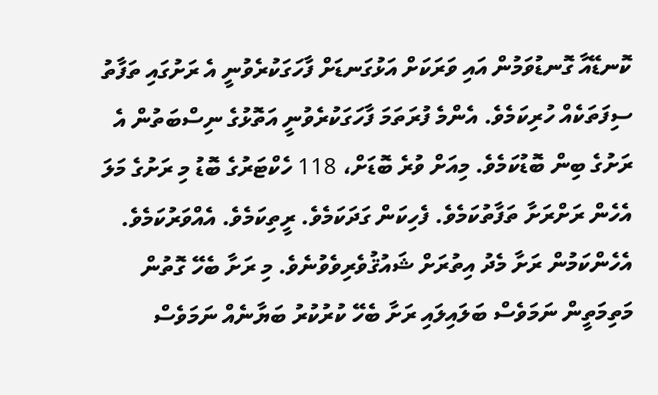ކޮނޑޭއާ ގޮނޑުވަމުން އައި ވަރަކަށް އަޅުގަނޑަށް ފާހަގަކުރެވުނީ އެ ރަށުގައި ތަފާތު ސިފަތަކެއް ހުރިކަމެވެ. އެންމެ ފުރަތަމަ ފާހަގަކުރެވުނީ އަތޮޅުގެ ނިސްބަތުން އެ ރަށުގެ ބިން ބޮޑުކަމެވެ. މިއަށް ވުރެ ބޮޑަށް، 118 ހެކްޓަރުގެ ބޮޑު މި ރަށުގެ މަލަ އެހެން ރަށްރަށާ ތަފާތުކަމެވެ. ފެހިކަން ގަދަކަމެވެ. ރީތިކަމެވެ. އެއްވަރުކަމެވެ. އެހެންކަމުން ރަށާ މެދު އިތުރަށް ޝައުޤުވެރިވެވުނެވެ. މި ރަށާ ބެހޭ ގޮތުން މަތިމަތީން ނަމަވެސް ބަލައިލައި ރަށާ ބެހޭ ކުރުކުރު ބަޔާނެއް ނަމަވެސް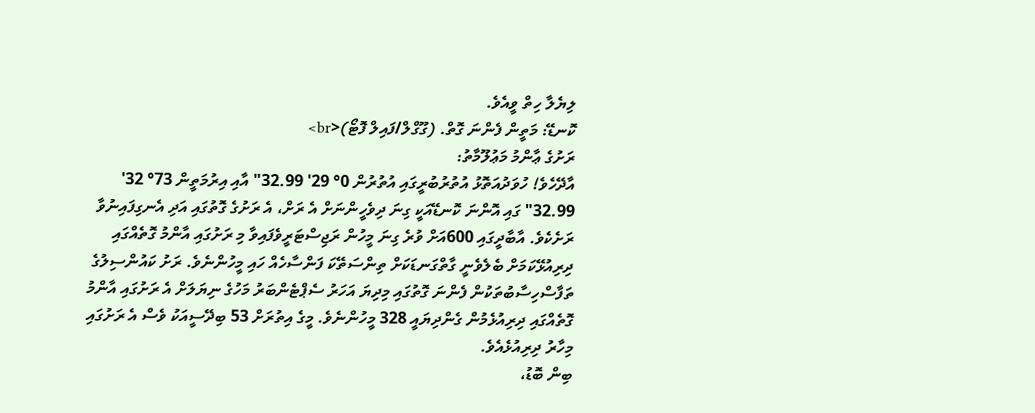ލިޔެލާ ހިތް ވީއެވެ.
ކޮނޑޭ: މަތީން ފެންނަ ގޮތް. (ގޫގްލް/ފައިލް ފޮޓޯ)<br>
ރަށުގެ ޢާންމު މަޢުލޫމާތު:
އާދޭހެވެ! ހުވަދުއަތޮޅު އުތުރުބުރީގައި އުތުރުން 0° 29' 32.99" އާއި އިރުމަތީން 73° 32' 32.99" ގައި އޮންނަ ކޮނޑޭއަކީ ގިނަ ދިވެހީންނަށް އެ ރަށް، އެ ރަށުގެ ގޮތުގައި އަދި އެނގިފައިނުވާ ރަށެކެވެ. އާބާދީގައި 600އަށް ވުރެ ގިނަ މީހުން ރަޖިސްޓަރީވެފައިވާ މި ރަށުގައި އާންމު ގޮތެއްގައި ދިރިއުޅޭކަމަށް ބެލެވެނީ ގާތްގަނޑަކަށް ތިންސަތޭކަ ފަންސާހެއް ހައި މީހުންނެވެ. ރަށު ކައުންސިލުގެ ތަފާސްހިސާބުތަކުން ފެންނަ ގޮތުގައި މިދިޔަ އަހަރު ސެޕްޓެންބަރު މަހުގެ ނިޔަލަށް އެ ރަށުގައި އާންމު ގޮތެއްގައި ދިރިއުޅެމުން ގެންދިޔައީ 328 މީހުންނެވެ. މީގެ އިތުރަށް 53 ބިދޭސީއަކު ވެސް އެ ރަށުގައި މިހާރު ދިރިއުޅެއެވެ.
ބިން ބޮޑު،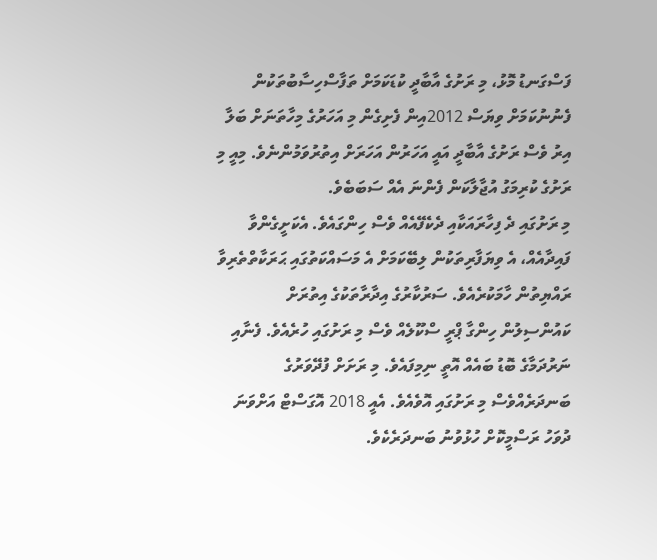ފަސްގަނޑު މޮޅު، މި ރަށުގެ އާބާދީ ކުޑަކަމަށް ތަފާސްހިސާބުތަކުން ފެނުނުކަމަށް ވިޔަސް 2012އިން ފެށިގެން މި އަހަރުގެ މިހާތަނަށް ބަލާ އިރު ވެސް ރަށުގެ އާބާދީ އައީ އަހަރުން އަހަރަށް އިތުރުވަމުންނެވެ. މިއީ މި ރަށުގެ ކުރިމަގު އުޖާލާކަން ފެންނަ އެއް ސަބަބެވެ.
މި ރަށުގައި ދެ ފިހާރައަކާއި ދެކެފޭއެއް ވެސް ހިންގައެވެ. އެކަށީގެންވާ ފައިދާއެއް، އެ ވިޔަފާރިތަކުން ލިބޭކަމަށް އެ މަސައްކަތުގައި ޙަރަކާތްތެރިވާ ރައްޔިތުން ހާމަކުރެއެވެ. ސަރުކާރުގެ އިދާރާތަކުގެ އިތުރަށް ކައުންސިލުން ހިންގާ ޕްރީ ސްކޫލެއް ވެސް މި ރަށުގައި ހުރެއެވެ. ފެނާއި ނަރުދަމާގެ ބޮޑު ބައެއް އޮތީ ނިމިފައެވެ. މި ރަށަށް ފުދޭވަރުގެ ބަނދަރެއްވެސް މި ރަށުގައި އޮވެއެވެ. އެއީ 2018 އޮގަސްޓް އަށްވަނަ ދުވަހު ރަސްމީކޮށް ހުޅުވުނު ބަނދަރެކެވެ.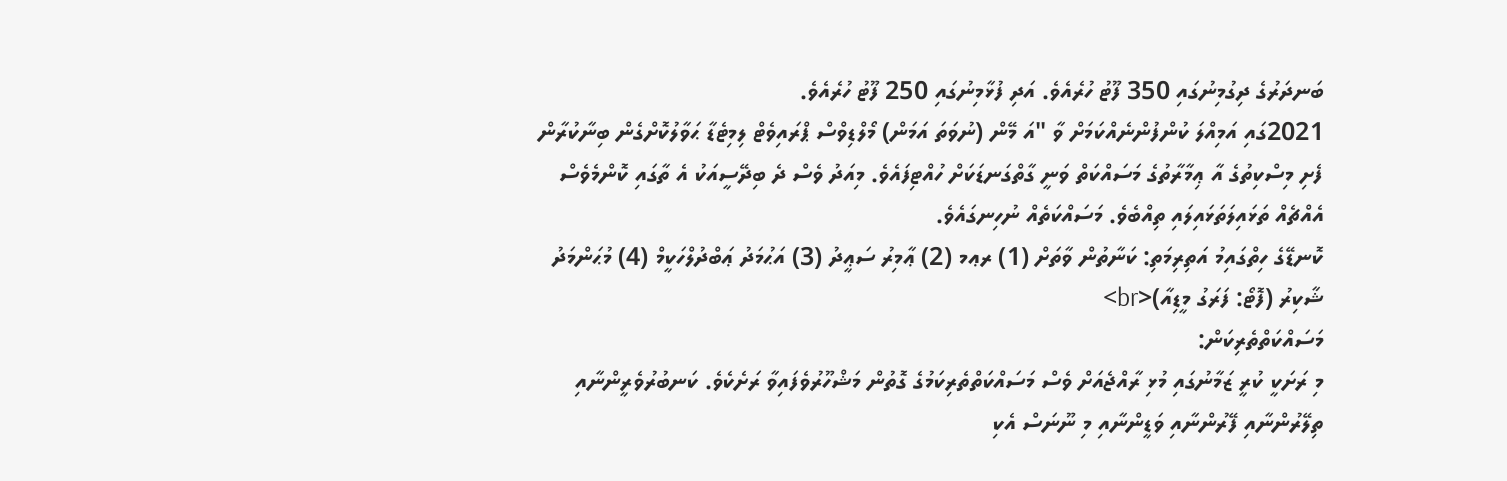ބަނދަރުގެ ދިގުމިނުގައި 350 ފޫޓު ހުރެއެވެ. އަދި ފުޅާމިނުގައި 250 ފޫޓު ހުރެއެވެ.
2021ގައި އަމިއްލަ ކުންފުންނެއްކަމަށް ވާ "އަ މޭން (ނުވަތަ އަމަން) މޯލްޑިވްސް ޕްރައިވެޓް ލިމިޓެޑާ ޙަވާލުކޮށްގެން ބިނާކުރާން ފެށި މިސްކިތުގެ އާ ޢިމާރާތުގެ މަސައްކަތް ވަނީ ގާތްގަނޑަކަށް ހުއްޓިފައެވެ. މިއަދު ވެސް ދެ ބިދޭސީއަކު އެ ތާގައި ކޮންމެވެސް އެއްޗެއް ތަޅައިލަތަޅައިލައި ތިއްބެވެ. މަސައްކަތެއް ނުހިނގައެވެ.
ކޮނޑޭގެ ހިތްގައިމު އަތިރިމަތި: ކަނާތުން ވާތަށް (1) ރޢމ (2) ޢާމިރު ސަޢީދު (3) އަޙުމަދު ޢަބްދުލްހަކީމް (4) މުޙަންމަދު ޝާކިރު (ފޮޓޯ: ފަރަގު މީޑިއާ)<br>
މަސައްކަތްތެރިކަން:
މި ރަށަކީ ކުރީ ޒަމާނުގައި މުޅި ރާއްޖެއަށް ވެސް މަސައްކަތްތެރިކަމުގެ ގޮތުން މަޝްހޫރުވެފައިވާ ރަށެކެވެ. ކަނބުރުވެރީންނާއި ތިލޭރުންނާއި ފޭރުންނާއި ވަޑީންނާއި މި ނޫނަސް އެކި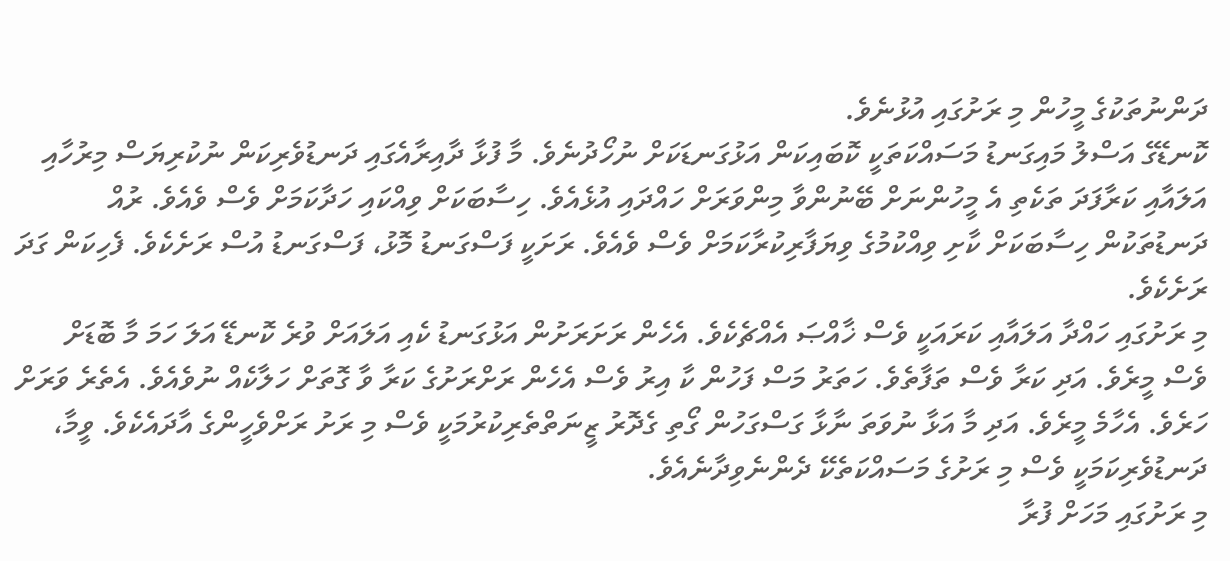ދަންނުތަކުގެ މީހުން މި ރަށުގައި އުޅުނެވެ.
ކޮނޑޭގެ އަސްލު މައިގަނޑު މަސައްކަތަކީ ކޮބައިކަން އަޅުގަނޑަކަށް ނުހޯދުނެވެ. މާ ފުޅާ ދާއިރާއެގައި ދަނޑުވެރިކަން ނުކުރިޔަސް މިރުހާއި އަލައާއި ކަރާފަދަ ތަކެތި އެ މީހުންނަށް ބޭނުންވާ މިންވަރަށް ހައްދައި އުޅެއެވެ. ހިސާބަކަށް ވިއްކައި ހަދާކަމަށް ވެސް ވެއެވެ. ރުއް ދަނޑުތަކުން ހިސާބަކަށް ކާށި ވިއްކުމުގެ ވިޔަފާރިކުރާކަމަށް ވެސް ވެއެވެ. ރަށަކީ ފަސްގަނޑު މޮޅު، ފަސްގަނޑު އުސް ރަށެކެވެ. ފެހިކަން ގަދަ ރަށެކެވެ.
މި ރަށުގައި ހައްދާ އަލައާއި ކަރައަކީ ވެސް ޚާއްޞަ އެއްޗެކެވެ. އެހެން ރަށަރަށުން އަޅުގަނޑު ކެއި އަލައަށް ވުރެ ކޮނޑޭ އަލަ ހަމަ މާ ބޮޑަށް ވެސް މީރެވެ. އަދި ކަރާ ވެސް ތަފާތެވެ. ހަތަރު މަސް ފަހުން ކާ އިރު ވެސް އެހެން ރަށްރަށުގެ ކަރާ ވާ ގޮތަށް ހަލާކެއް ނުވެއެވެ. އެތެރެ ވަރަށް ހަރެވެ. އެހާމެ މީރެވެ. އަދި މާ އަޅާ ނުވަތަ ނާޅާ ގަސްގަހުން ގޯތި ގެދޮރު ޒީނަތްތެރިކުރުމަކީ ވެސް މި ރަށު ރަށްވެހީންގެ އާދައެކެވެ. ވީމާ، ދަނޑުވެރިކަމަކީ ވެސް މި ރަށުގެ މަސައްކަތެކޭ ދެންނެވިދާނެއެވެ.
މި ރަށުގައި މަހަށް ފުރާ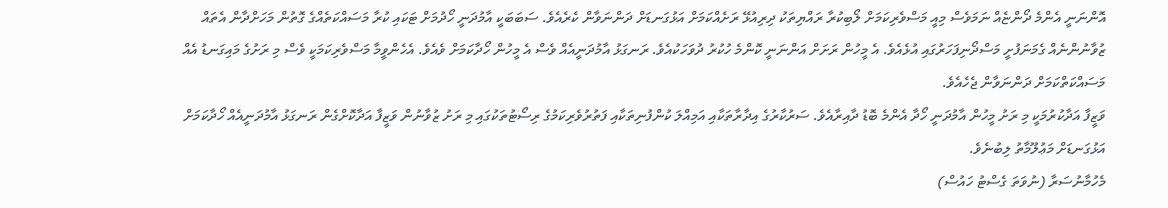އޮންނަނީ އެންމެ ދޯންޏެއް ނަމަވެސް މިއީ މަސްވެރިކަމަށް ލޯބިކުރާ ރައްޔިތަކު ދިރިއުޅޭ ރަށެއްކަމަށް އަޅުގަނޑަށް ދަންނަވާން ކެރެއެވެ. ސަބަބަކީ އާމުދަނީ ހޯދުމަށް ޓަކައި ކުރާ މަސައްކަތެއްގެ ގޮތުން މަހަށްދާން އެތައް ޒުވާނުންނެއް ގެމަނަފުށީ މަސްދޯނިފަހަރުގައި އުޅެއެވެ. އެ މީހުން ރަށަށް އަންނަނީ ކޮންމެ ހުކުރު ދުވަހަކުއެވެ. ރަނގަޅު އާމުދަނީއެއް ވެސް އެ މީހުން ހޯދާކަމަށް ވެއެވެ. އެހެންވީމާ މަސްވެރިކަމަކީ ވެސް މި ރަށުގެ މައިގަނޑު އެއް މަސައްކަތްކަމަށް ދަންނަވާން ޖެހެއެވެ.
ވަޒީފާ އަދާކުރުމަކީ މި ރަށު މީހުން އާމުދަނީ ހޯދާ އެންމެ ބޮޑު ދާއިރާއެވެ. ސަރުކާރުގެ އިދާރާތަކާއި އަމިއްލަ ކުންފުނިތަކާއި ފަތުރުވެރިކަމުގެ ރިސޯޓުތަކުގައި މި ރަށު ޒުވާނުން ވަޒީފާ އަދާކޮށްގެން ރަނގަޅު އާމުދަނީއެއް ހޯދާކަމަށް އަޅުގަނޑަށް މަޢުލޫމާތު ލިބުނެވެ.
މެހުމާނުސަރާ (ނުވަތަ ގެސްޓު ހައުސް)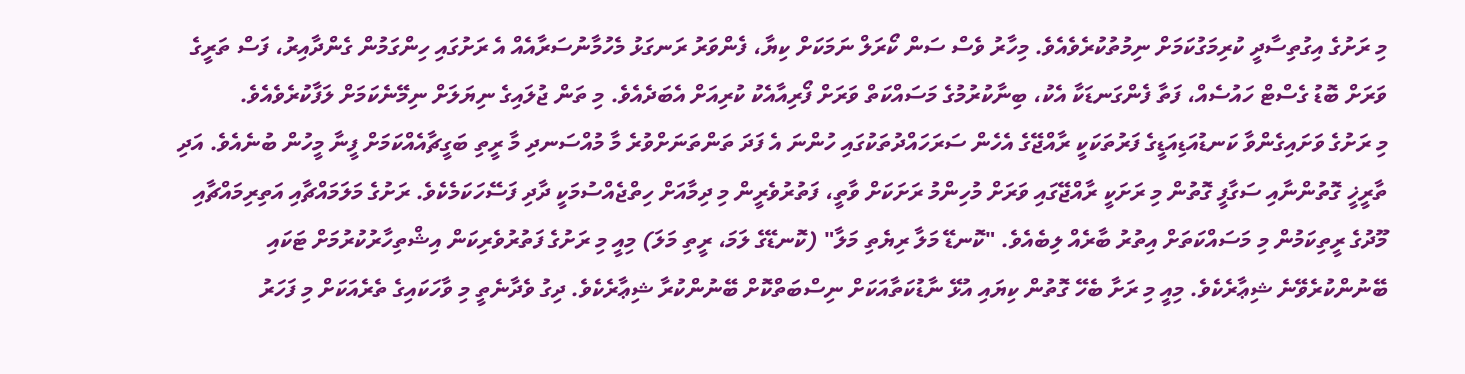މި ރަށުގެ އިގުތިސާދީ ކުރިމަގުކަމަށް ނިމުތުކުރެވެއެވެ. މިހާރު ވެސް ސަން ކޯރަލް ނަމަކަށް ކިޔާ، ފެންވަރު ރަނގަޅު މެހުމާނުސަރާއެއް އެ ރަށުގައި ހިންގަމުން ގެންދާއިރު، ފަސް ތަރީގެ ވަރަށް ބޮޑު ގެސްޓް ހައުސެއް، ފަތާ ފެންގަނޑަކާ އެކު، ބިނާކުރުމުގެ މަސައްކަތް ވަރަށް ފޯރިއާއެކު ކުރިއަށް އެބަދެއެވެ. މި ތަން ޖުލައިގެ ނިޔަލަށް ނިމޭނެކަމަށް ލަފާކުރެވެއެވެ.
މި ރަށުގެ ވަށައިގެންވާ ކަނޑުއަޑިއަޑީގެ ފަރުތަކަކީ ރާއްޖޭގެ އެހެން ސަރަހައްދުތަކުގައި ހުންނަ އެ ފަދަ ތަންތަނަށްވުރެ މާ މުއްސަނދި މާ ރީތި ބަގީޗާއެއްކަމަށް ފީނާ މީހުން ބުނެއެވެ. އަދި ތާރީޚީ ގޮތުންނާއި ސަގާފީ ގޮތުން މި ރަށަކީ ރާއްޖޭގައި ވަރަށް މުހިންމު ރަށަކަށް ވާތީ، ފަތުރުވެރީން މި ދިމާއަށް ހިތްޖެއްސުމަކީ ދާދި ފަސޭހަކަމެކެވެ. ރަށުގެ މަލަމައްޗާއި އަތިރިމައްޗާއި މޫދުގެ ރީތިކަމުން މި މަސައްކަތަށް އިތުރު ބާރެއް ލިބެއެވެ. "ކޮނޑޭ މަލާ ރިޔެތި މަލާ" (ކޮނޑޭގެ ލަމަ، ރީތި މަލަ) މިއީ މި ރަށުގެ ފަތުރުވެރިކަން އިޝްތިހާރުކުރުމަށް ޓަކައި ބޭނުންކުރެވޭނެ ޝިޢާރެކެވެ. މިއީ މި ރަށާ ބެހޭ ގޮތުން ކިޔައި އުޅޭ ނާޑުކަތާއަކަށް ނިސްބަތްކޮށް ބޭނުންކުރާ ޝިޢާރެކެވެ. ދިގު ވެދާނެތީ މި ވާހަކައިގެ ތެރެއަކަށް މި ފަހަރު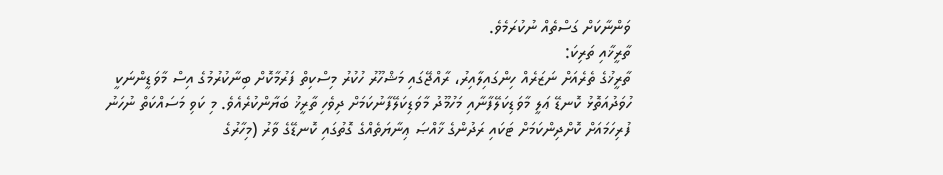ވަންނާކަށް ގަސްތެއް ނުކުރަމެވެ.
ތާރީޚާއި ތަރިކަ:
ތާރީޚުގެ ތެރެއަށް ނަޒަރެއް ހިންގައިލާއިރު، ރާއްޖޭގައި މަޝްހޫރު ހުކުރު މިސްކިތް ފަރުމާކޮށް ބިނާކުރުމުގެ އިސް މާވަޑީންނަކީ ހުވަދުއަތޮޅު ކޮނޑޭ ޢަލީ މާވަޑިކަލޭފާނާއި މަހުމޫދު މާވަޑިކަލޭފާނުކަމަށް ދިވެހި ތާރީޚު ބަޔާންކުރެއެވެ. މި ކަވި މަސައްކަތް ނުހަނު ފުރިހަމައަށް ކޮށްދިންކަމަށް ޓަކައި ރަދުންގެ ޚާއްޞަ ޢިނާޔަތެއްގެ ގޮތުގައި ކޮނޑޭގެ ވާރު (މިހާރުގެ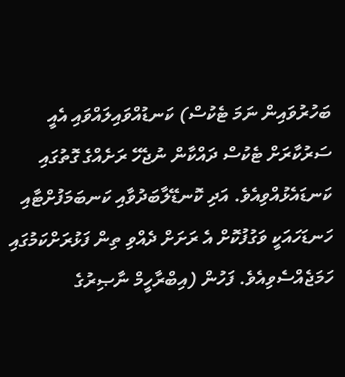ބަހުރުވައިން ނަމަ ޓެކުސް) ކަނޑުއްވައިލައްވައި އެއީ ސަރުކާރަށް ޓެކުސް ދައްކާން ނުޖެހޭ ރަށެއްގެ ގޮތުގައި ކަނޑައެޅުއްވިއެވެ. އަދި ކޮނޑޭލާބަދުވާއި ކަނބަމަފުށްޓާއި ހަނޑަހައަކީ ވަގުފުކޮށް އެ ރަށަށް ދެއްވި ތިން ފަޅުރަށްކަމުގައި ހަމަޖެއްސެވިއެވެ. ފަހުން (އިބްރާހީމް ނާޞިރުގެ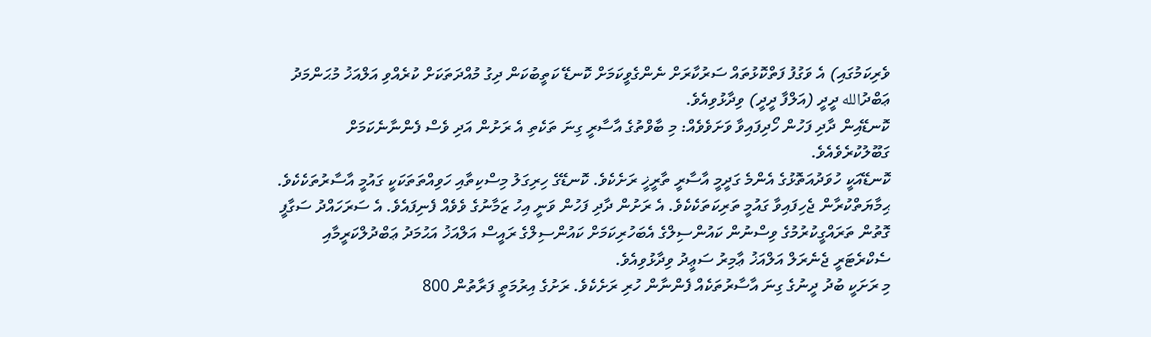ވެރިކަމުގައި) އެ ވަގުފު ފަތްކޮޅުތައް ސަރުކާރަށް ނެންގެވީކަމަށް ކޮނޑޭ ކަތީބުކަން ދިގު މުއްދަތަކަށް ކުރެއްވި އަލްއަޚު މުޙަންމަދު ޢަބްދުالله ދީދީ (އަލްފާ ދީދީ) ވިދާޅުވިއެވެ.
ކޮނޑޭއިން ދާދި ފަހުން ހޯދިފައިވާ ވަށަވެވެއް: މި ބާވްތުގެ އާސާރީ ގިނަ ތަކެތި އެ ރަށުން އަދި ވެސް ފެންނާނެކަމަށް ގަބޫލުކުރެވެއެވެ.
ކޮނޑޭއަކީ ހުވަދުއަތޮޅުގެ އެންމެ ގަދީމީ އާސާރީ ތާރީޚީ ރަށެކެވެ. ކޮނޑޭގެ ހިރިގަލު މިސްކިތާއި ހަވިއްތަތަކަކީ ގައުމީ އާސާރުތަކެކެވެ. ޙިމާޔަތްކުރާން ޖެހިފައިވާ ގައުމީ ތަރިކަތަކެކެވެ. އެ ރަށުން ދާދި ފަހުން ވަނީ އިހު ޒަމާނުގެ ވެވެއް ފެނިފައެވެ. އެ ސަރަހައްދު ސަގާފީ ގޮތުން ތަރައްގީކުރުމުގެ ވިސްނުން ކައުންސިލްގެ އެބަހުރިކަމަށް ކައުންސިލްގެ ރައީސް އަލްއަޚު އަޙުމަދު ޢަބްދުލްކަރީމާއި ސެކްރެޓަރީ ޖެނެރަލް އަލްއަޚު ޢާމިރު ސަޢީދު ވިދާޅުވިއެވެ.
މި ރަށަކީ ބުދު ދީނުގެ ގިނަ އާސާރުތަކެއް ފެންނާން ހުރި ރަށެކެވެ. ރަށުގެ އިރުމަތީ ފަރާތުން 800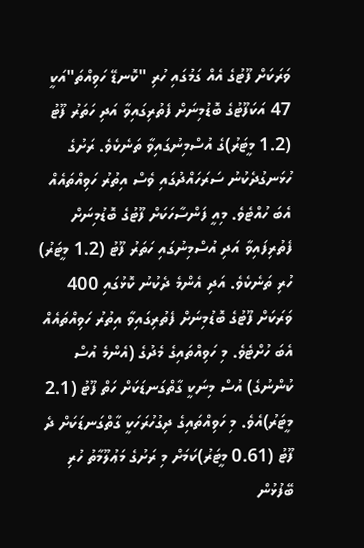ވަރަކަށް ފޫޓުގެ އެއް ގަމުގައި ހުރި "ކޮނޑޭ ހަވިއްތަ"އަކީ 47 އަކަފޫޓުގެ ބޮޑުމިނަށް ފެތުރިގައިވާ އަދި ހަތަރު ފޫޓު (1.2 މީޓަރު)ގެ އުސްމިނުގައިވާ ތަނެކެވެ. ރަށުގެ ހުޅަނގުދެކުނު ސަރަހައްދުގައި ވެސް އިތުރު ހަވިއްތައެއް އެބަ ހުއްޓެވެ. މިއީ ފަންސާހަކަށް ފޫޓުގެ ބޮޑުމިނަށް ފެތުރިފައިވާ އަދި އުސްމިނުގައި ހަތަރު ފޫޓު (1.2 މީޓަރު) ހުރި ތަނެކެވެ. އަދި އެންމެ ދެކުނު ކޮޅުގައި 400 ވަރަކަށް ފޫޓުގެ ބޮޑުމިނަށް ފެތުރިގައިވާ އިތުރު ހަވިއްތައެއް އެބަ ހުށްޓެވެ. މި ހަވިއްތައިގެ މެދުގެ (އެންމެ އުސް ކުންނުގެ) އުސް މިނަކީ ގާތްގަނޑަކަށް ހަތް ފޫޓު (2.1 މީޓަރު)އެވެ. މި ހަވިއްތައިގެ ދިގުހުރަހަކީ ގާތްގަނޑަކަށް ދެ ފޫޓު (0.61 މީޓަރު)ކަމަށް މި ރަށުގެ މަޢުލޫމާތު ހުރި ބޭފުޅުން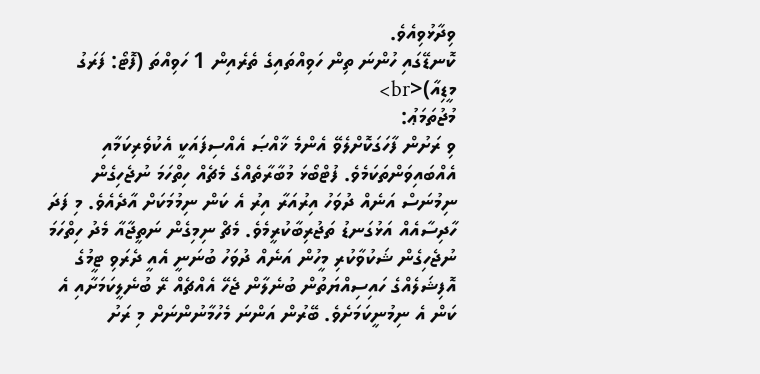ވިދާޅުވިއެވެ.
ކޮނޑޭގައި ހުންނަ ތިން ހަވިއްތައިގެ ތެރެއިން 1 ހަވިއްތަ (ފޮޓޯ: ފަރަގު މީޑިއާ)<br>
މުޖުތަމަޢު:
ވި ރަށުން ފާހަގަކޮށްލެވޭ އެންމެ ޚާއްޞަ އެއްސިފައަކީ އެކުވެރިކަމާއި އެއްބައިވަންތަކަމެވެ. ފުޓްބޯޅަ މުބާރާތެއްގެ މެޗެއް ހިތްހަމަ ނުޖެހިގެން ނިމުނަސް އަނެއް ދުވަހު އިރުއަރާ އިރު އެ ކަން ނިމުމަކަށް އާދެއެވެ. މި ފަދަ ހާދިސާއެއް އަޅުގަނޑު ތަޖުރިބާކުރީމެވެ. މެޗް ނިމިގެން ނަތީޖާއާ މެދު ހިތްހަމަ ނުޖެހިގެން ޝަކުވާކުރި މީހުން އަނެއް ދުވަހު ބުނަނީ އެއީ ދެރަވި ޓީމުގެ އޮފިޝަލެއްގެ ހައިސިއްޔަތުން ބުނެލާން ޖެހޭ އެއްޗެއް ރޭ ބުނެލީކަމަށާއި އެ ކަން އެ ނިމުނީކަމަށެވެ. ބޭރުން އަންނަ މެހުމާނުންނަށް މި ރަށު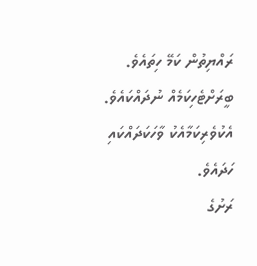ރައްޔިތުން ކަމޭ ހިތައެވެ. ބީރަށްޓެހިކަމެއް ނުދައްކައެވެ. އެކުވެރިކަމާއެކު ވާހަކަދައްކައި ހަދައެވެ.
ރަށުގެ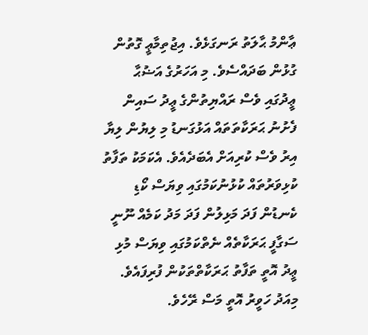ޢާންމު ޙާލަތު ރަނގަޅެވެ. އިޖުތިމާޢީ ގޮތުން ގުޅުން ބަދައްސެވެ. މި އަހަރުގެ އަޟުޙާ ޢީދުގައި ވެސް ރައްޔިތުންގެ ޢީދު ސައިން ފެށުނު ޙަރަކާތަތައް އަޅުގަނޑު މި ލިޔުން ލިޔާ އިރު ވެސް ކުރިއަށް އެބަދެއެވެ. އެކަމަކު ތަފާތު ކުޅިވަރުތައް ކުޅުނުކަމުގައި ވިޔަސް ކޯޑި ކެނޑުން ފަދަ މަޅިލުން ފަދަ މަދު ކަމެއް ނޫނީ ސަގާފީ ޙަރަކާތެއް ނެތްކަމުގައި ވިޔަސް މުޅި ޢީދު އޮތީ ތަފާތު ޙަރަކާތްތަކުން ފުރިފައެވެ. މިއަދު ހަވީރު އޮތީ މަސް ރޭހެވެ.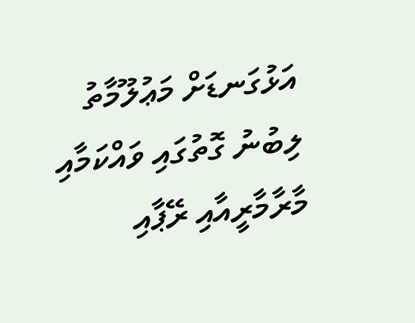އަޅުގަނޑަށް މަޢުލޫމާތު ލިބުނު ގޮތުގައި ވައްކަމާއި މާރާމާރީއާއި ރޭޕާއި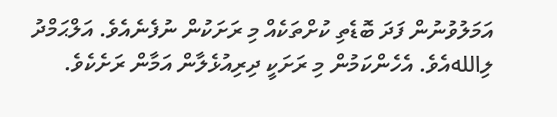އަމަލުވުނުން ފަދަ ބޮޑެތި ކުށްތަކެއް މި ރަށަކުން ނުފެނެއެވެ. އަލްޙަމްދު ލިاللهއެވެ. އެހެންކަމުން މި ރަށަކީ ދިރިއުޅެލާން އަމާން ރަށެކެވެ.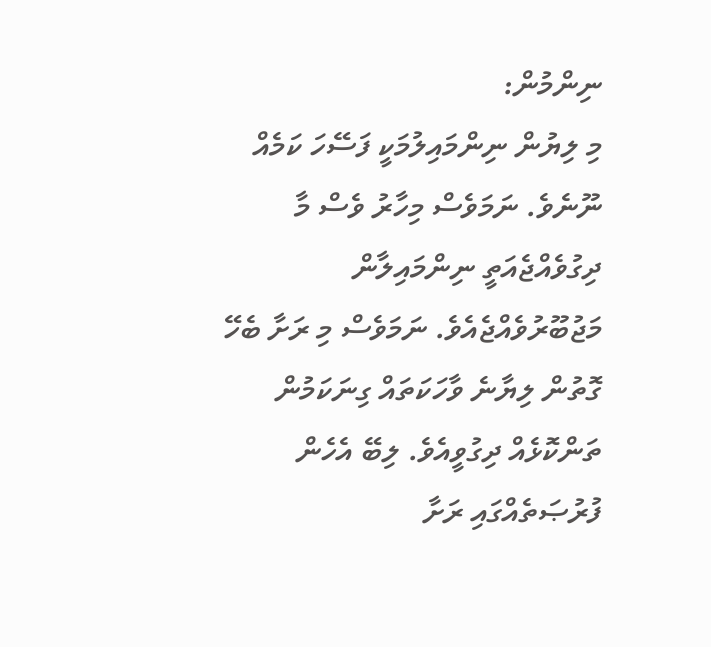ނިންމުން:
މި ލިޔުން ނިންމައިލުމަކީ ފަސޭހަ ކަމެއް ނޫނެވެ. ނަމަވެސް މިހާރު ވެސް މާ ދިގުވެއްޖެއަތީ ނިންމައިލާން މަޖުބޫރުވެއްޖެއެވެ. ނަމަވެސް މި ރަށާ ބެހޭ ގޮތުން ލިޔާނެ ވާހަކަތައް ގިނަކަމުން ތަންކޮޅެއް ދިގުވީއެވެ. ލިބޭ އެހެން ފުރުޞަތެއްގައި ރަށާ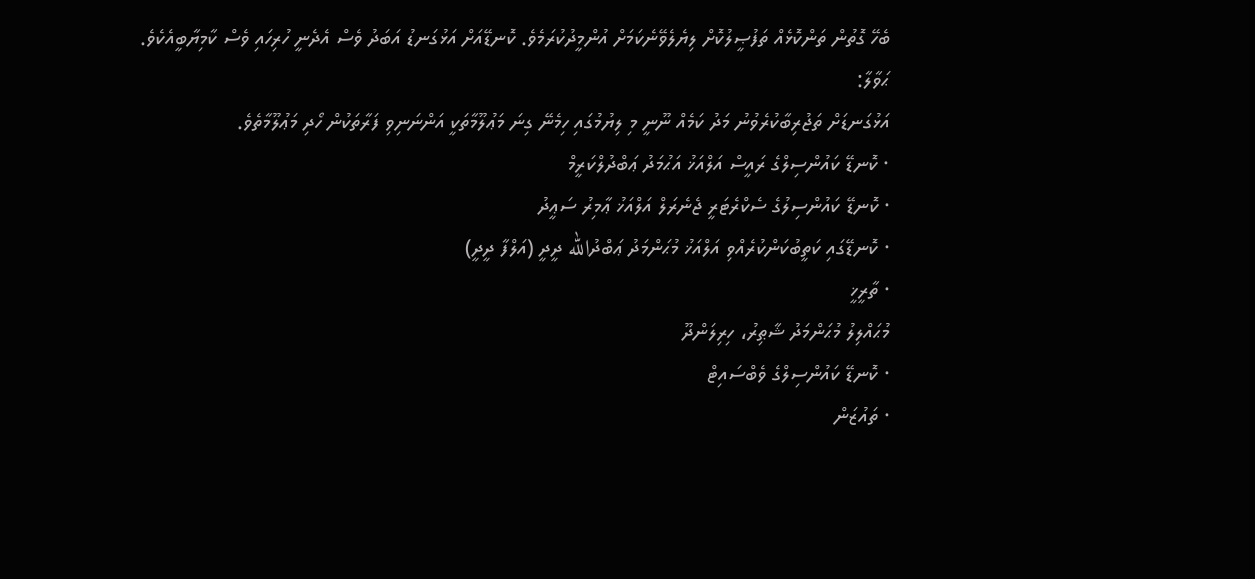ބެހޭ ގޮތުން ތަންކޮޅެއް ތަފުޞީލުކޮށް ލިޔެލެވޭނެކަމަށް އުންމީދުކުރަމެވެ. ކޮނޑޭއަށް އަޅުގަނޑު އަބަދު ވެސް އެދެނީ ހުރިހައި ވެސް ކާމިޔާބީއެކެވެ.
ޙަވާލާ:
އަޅުގަނޑަށް ތަޖުރިބާކުރެވުނު މަދު ކަމެއް ނޫނީ މި ލިޔުމުގައި ހިމެނޭ ގިނަ މަޢުލޫމާތަކީ އަންނަނިވި ފަރާތަކުން ހޯދި މަޢުލޫމާތެވެ.
· ކޮނޑޭ ކައުންސިލްގެ ރައީސް އަލްއަޚު އަޙުމަދު ޢަބްދުލްކަރީމް
· ކޮނޑޭ ކައުންސިލުގެ ސެކްރެޓަރީ ޖެނެރަލް އަލްއަޚު ޢާމިރު ސަޢީދު
· ކޮނޑޭގައި ކަތީބުކަންކުރެއްވި އަލްއަޚު މުޙަންމަދު ޢަބްދުالله ދީދީ (އަލްފާ ދީދީ)
· ތާރީޚީ
މުޙައްލިލު މުޙަންމަދު ޝާޠިރު، ހިރިލަންދޫ
· ކޮނޑޭ ކައުންސިލްގެ ވެބްސައިޓް
· ތައުޒަން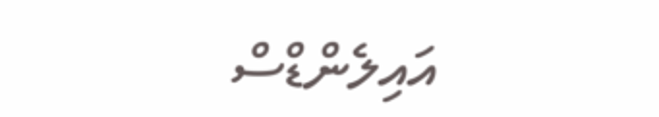އައިލެންޑްސް